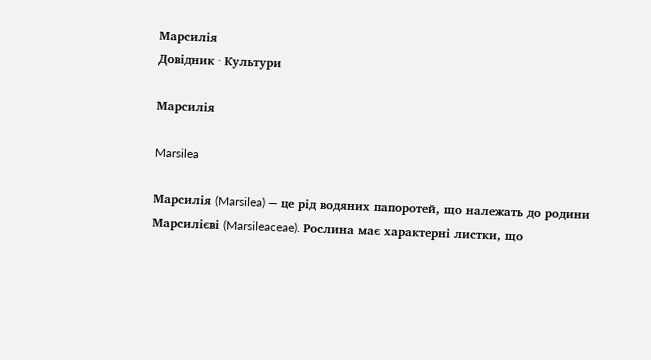Марсилія
Довідник · Культури

Марсилія

Marsilea

Марсилія (Marsilea) — це рід водяних папоротей, що належать до родини Марсилієві (Marsileaceae). Рослина має характерні листки, що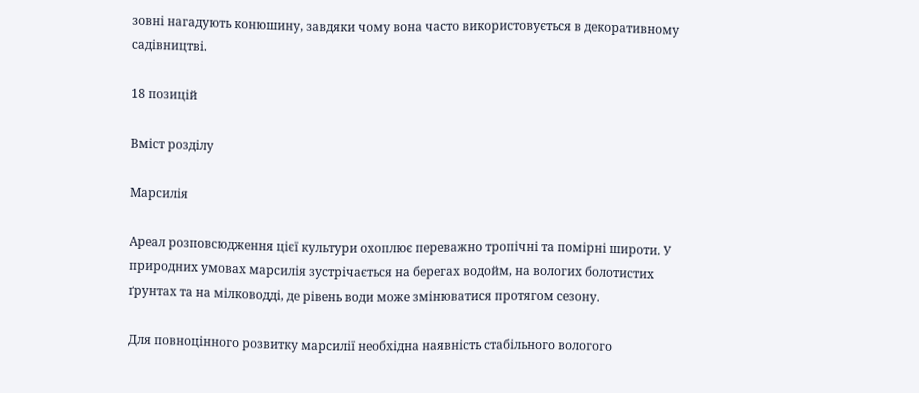зовні нагадують конюшину, завдяки чому вона часто використовується в декоративному садівництві.

18 позицій

Вміст розділу

Марсилія

Ареал розповсюдження цієї культури охоплює переважно тропічні та помірні широти. У природних умовах марсилія зустрічається на берегах водойм, на вологих болотистих ґрунтах та на мілководді, де рівень води може змінюватися протягом сезону.

Для повноцінного розвитку марсилії необхідна наявність стабільного вологого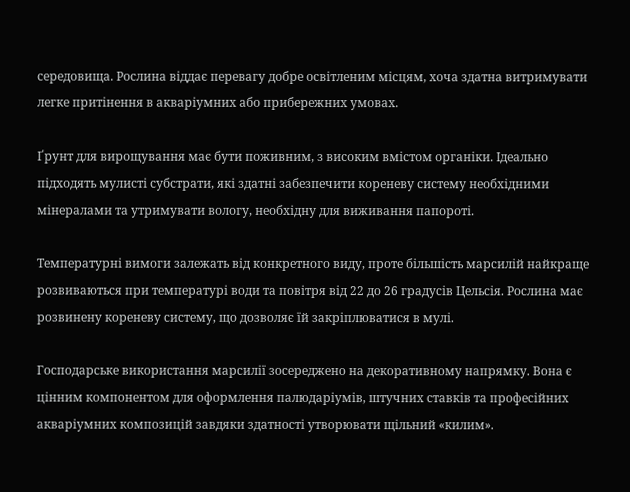середовища. Рослина віддає перевагу добре освітленим місцям, хоча здатна витримувати легке притінення в акваріумних або прибережних умовах.

Ґрунт для вирощування має бути поживним, з високим вмістом органіки. Ідеально підходять мулисті субстрати, які здатні забезпечити кореневу систему необхідними мінералами та утримувати вологу, необхідну для виживання папороті.

Температурні вимоги залежать від конкретного виду, проте більшість марсилій найкраще розвиваються при температурі води та повітря від 22 до 26 градусів Цельсія. Рослина має розвинену кореневу систему, що дозволяє їй закріплюватися в мулі.

Господарське використання марсилії зосереджено на декоративному напрямку. Вона є цінним компонентом для оформлення палюдаріумів, штучних ставків та професійних акваріумних композицій завдяки здатності утворювати щільний «килим».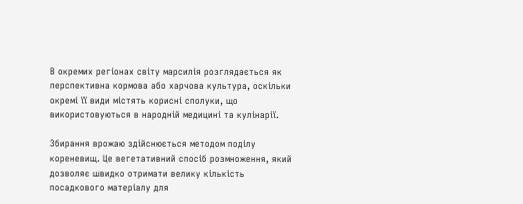В окремих регіонах світу марсилія розглядається як перспективна кормова або харчова культура, оскільки окремі її види містять корисні сполуки, що використовуються в народній медицині та кулінарії.

Збирання врожаю здійснюється методом поділу кореневищ. Це вегетативний спосіб розмноження, який дозволяє швидко отримати велику кількість посадкового матеріалу для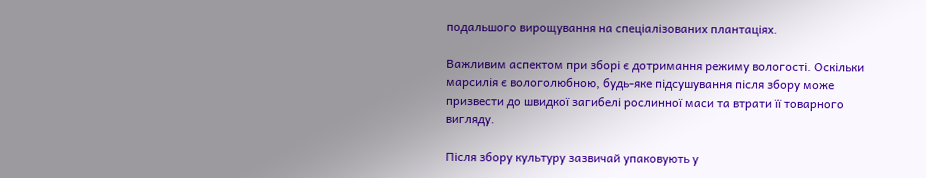подальшого вирощування на спеціалізованих плантаціях.

Важливим аспектом при зборі є дотримання режиму вологості. Оскільки марсилія є вологолюбною, будь-яке підсушування після збору може призвести до швидкої загибелі рослинної маси та втрати її товарного вигляду.

Після збору культуру зазвичай упаковують у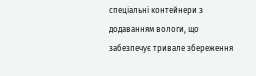спеціальні контейнери з додаванням вологи, що забезпечує тривале збереження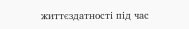життєздатності під час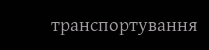транспортування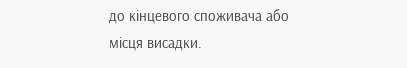до кінцевого споживача або місця висадки.